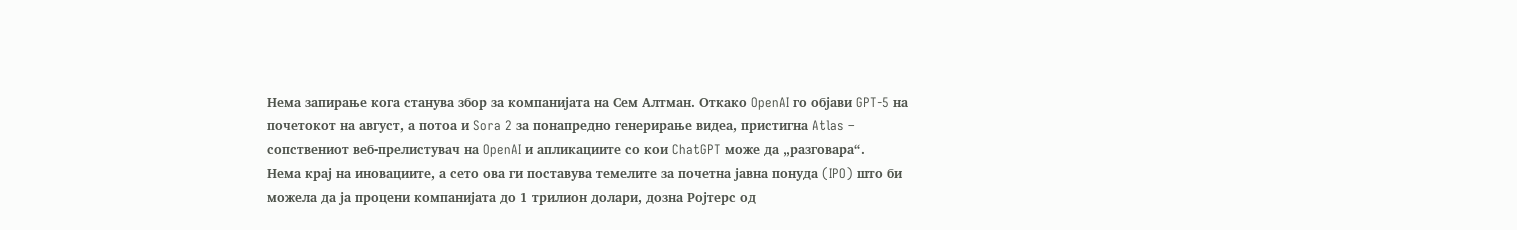Нема запирање кога станува збор за компанијата на Сем Алтман. Откако OpenAI го објави GPT-5 на почетокот на август, а потоа и Sora 2 за понапредно генерирање видеа, пристигна Atlas – сопствениот веб-прелистувач на OpenAI и апликациите со кои ChatGPT може да „разговара“.
Нема крај на иновациите, а сето ова ги поставува темелите за почетна јавна понуда (IPO) што би можела да ја процени компанијата до 1 трилион долари, дозна Ројтерс од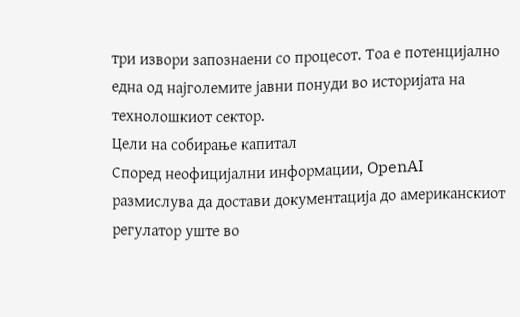три извори запознаени со процесот. Тоа е потенцијално една од најголемите јавни понуди во историјата на технолошкиот сектор.
Цели на собирање капитал
Според неофицијални информации, OpenAI размислува да достави документација до американскиот регулатор уште во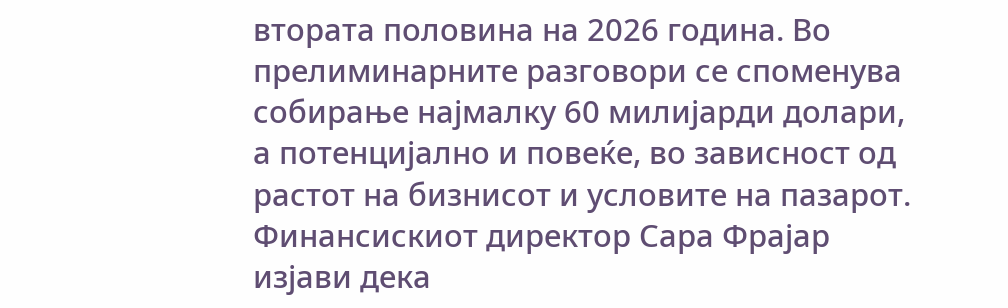втората половина на 2026 година. Во прелиминарните разговори се споменува собирање најмалку 60 милијарди долари, а потенцијално и повеќе, во зависност од растот на бизнисот и условите на пазарот. Финансискиот директор Сара Фрајар изјави дека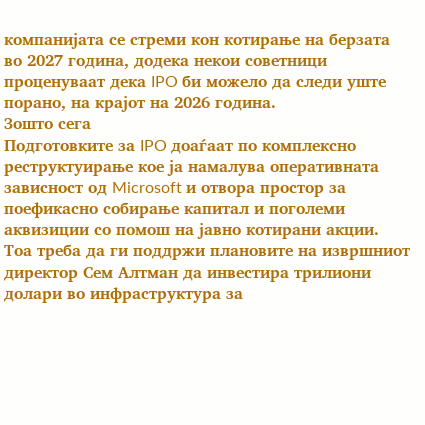компанијата се стреми кон котирање на берзата во 2027 година, додека некои советници проценуваат дека IPO би можело да следи уште порано, на крајот на 2026 година.
Зошто сега
Подготовките за IPO доаѓаат по комплексно реструктуирање кое ја намалува оперативната зависност од Microsoft и отвора простор за поефикасно собирање капитал и поголеми аквизиции со помош на јавно котирани акции. Тоа треба да ги поддржи плановите на извршниот директор Сем Алтман да инвестира трилиони долари во инфраструктура за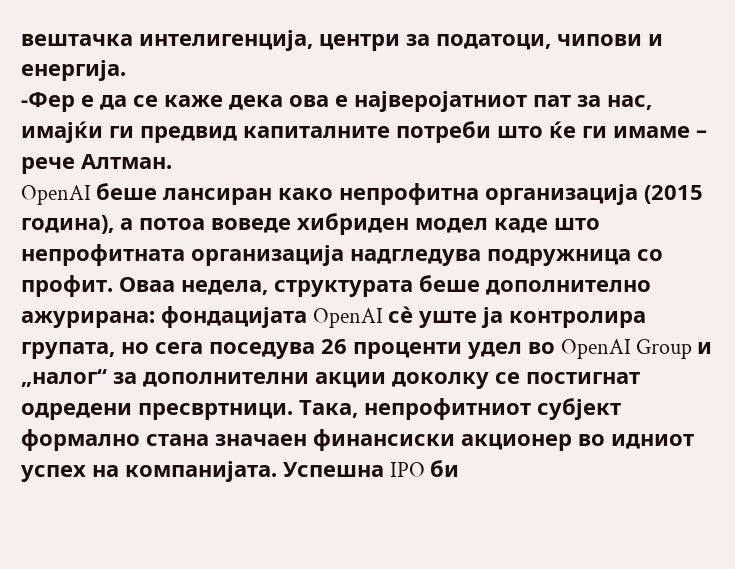вештачка интелигенција, центри за податоци, чипови и енергија.
-Фер е да се каже дека ова е најверојатниот пат за нас, имајќи ги предвид капиталните потреби што ќе ги имаме – рече Алтман.
OpenAI беше лансиран како непрофитна организација (2015 година), а потоа воведе хибриден модел каде што непрофитната организација надгледува подружница со профит. Оваа недела, структурата беше дополнително ажурирана: фондацијата OpenAI сè уште ја контролира групата, но сега поседува 26 проценти удел во OpenAI Group и „налог“ за дополнителни акции доколку се постигнат одредени пресвртници. Така, непрофитниот субјект формално стана значаен финансиски акционер во идниот успех на компанијата. Успешна IPO би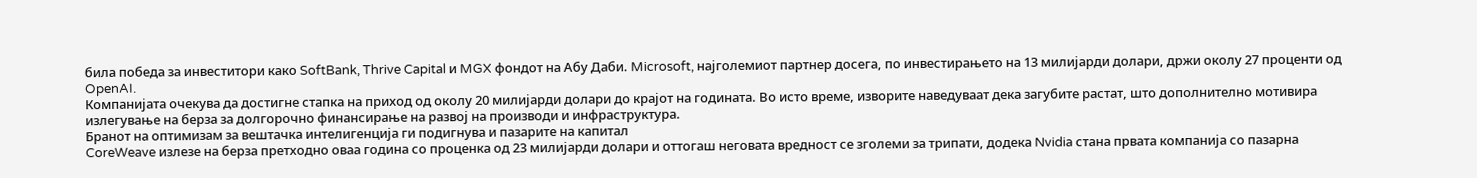била победа за инвеститори како SoftBank, Thrive Capital и MGX фондот на Абу Даби. Microsoft, најголемиот партнер досега, по инвестирањето на 13 милијарди долари, држи околу 27 проценти од OpenAI.
Компанијата очекува да достигне стапка на приход од околу 20 милијарди долари до крајот на годината. Во исто време, изворите наведуваат дека загубите растат, што дополнително мотивира излегување на берза за долгорочно финансирање на развој на производи и инфраструктура.
Бранот на оптимизам за вештачка интелигенција ги подигнува и пазарите на капитал
CoreWeave излезе на берза претходно оваа година со проценка од 23 милијарди долари и оттогаш неговата вредност се зголеми за трипати, додека Nvidia стана првата компанија со пазарна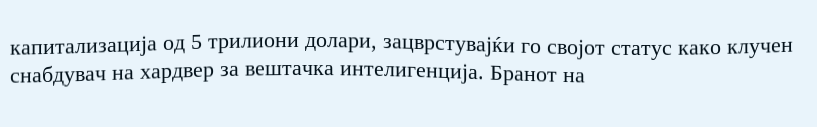капитализација од 5 трилиони долари, зацврстувајќи го својот статус како клучен снабдувач на хардвер за вештачка интелигенција. Бранот на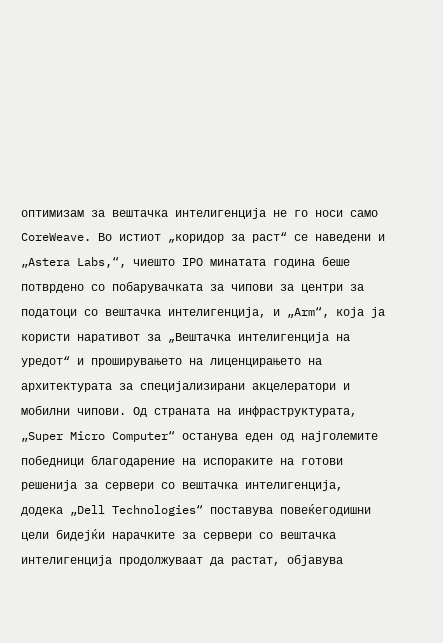оптимизам за вештачка интелигенција не го носи само CoreWeave. Во истиот „коридор за раст“ се наведени и „Astera Labs,“, чиешто IPO минатата година беше потврдено со побарувачката за чипови за центри за податоци со вештачка интелигенција, и „Arm“, која ја користи наративот за „Вештачка интелигенција на уредот“ и проширувањето на лиценцирањето на архитектурата за специјализирани акцелератори и мобилни чипови. Од страната на инфраструктурата, „Super Micro Computer“ останува еден од најголемите победници благодарение на испораките на готови решенија за сервери со вештачка интелигенција, додека „Dell Technologies“ поставува повеќегодишни цели бидејќи нарачките за сервери со вештачка интелигенција продолжуваат да растат, објавува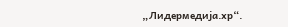„Лидермедија.хр“.